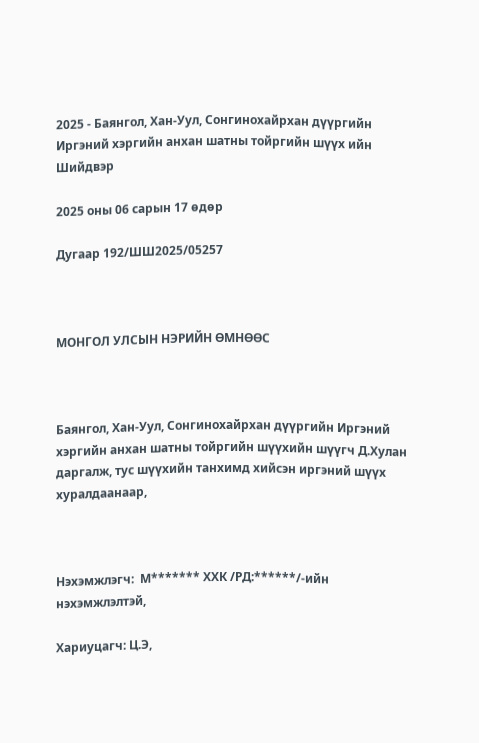2025 - Баянгол, Хан-Уул, Сонгинохайрхан дүүргийн Иргэний хэргийн анхан шатны тойргийн шүүх ийн Шийдвэр

2025 оны 06 сарын 17 өдөр

Дугаар 192/ШШ2025/05257



МОНГОЛ УЛСЫН НЭРИЙН ӨМНӨӨС



Баянгол, Хан-Уул, Сонгинохайрхан дүүргийн Иргэний хэргийн анхан шатны тойргийн шүүхийн шүүгч Д.Хулан даргалж, тус шүүхийн танхимд хийсэн иргэний шүүх хуралдаанаар,



Нэхэмжлэгч:  М******* ХХК /РД:******/-ийн нэхэмжлэлтэй,

Хариуцагч: Ц.Э,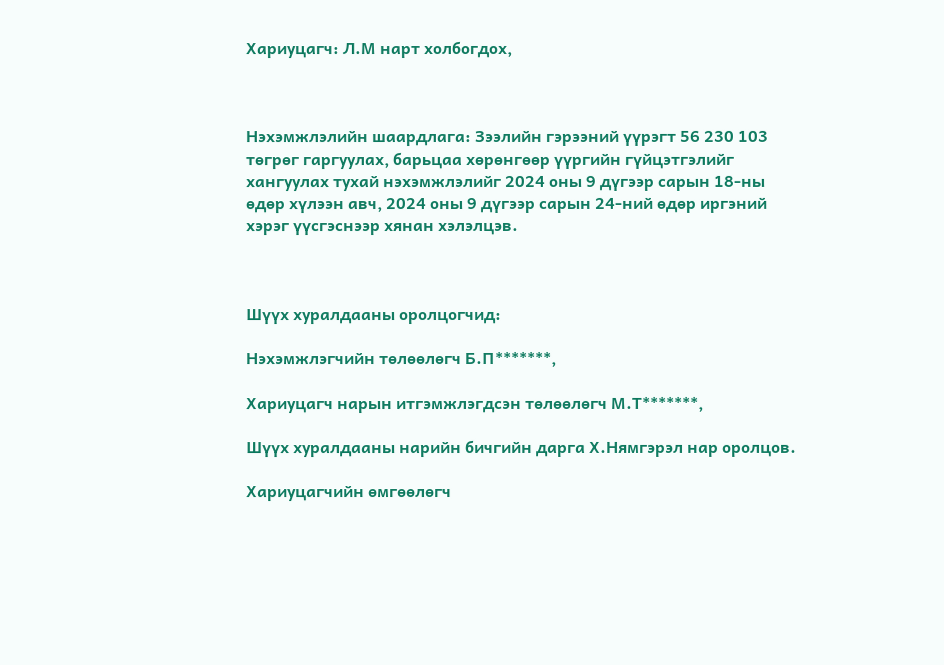Хариуцагч: Л.М нарт холбогдох,



Нэхэмжлэлийн шаардлага: Зээлийн гэрээний үүрэгт 56 230 103 төгрөг гаргуулах, барьцаа хөрөнгөөр үүргийн гүйцэтгэлийг хангуулах тухай нэхэмжлэлийг 2024 оны 9 дүгээр сарын 18-ны өдөр хүлээн авч, 2024 оны 9 дүгээр сарын 24-ний өдөр иргэний хэрэг үүсгэснээр хянан хэлэлцэв.



Шүүх хуралдааны оролцогчид:

Нэхэмжлэгчийн төлөөлөгч Б.П*******,

Хариуцагч нарын итгэмжлэгдсэн төлөөлөгч М.Т*******,

Шүүх хуралдааны нарийн бичгийн дарга Х.Нямгэрэл нар оролцов.

Хариуцагчийн өмгөөлөгч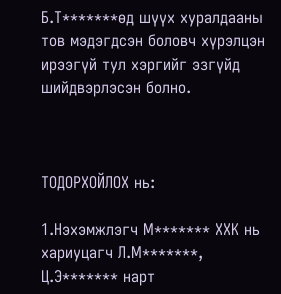Б.Т*******өд шүүх хуралдааны тов мэдэгдсэн боловч хүрэлцэн ирээгүй тул хэргийг эзгүйд шийдвэрлэсэн болно.



ТОДОРХОЙЛОХ нь:

1.Нэхэмжлэгч М******* ХХК нь хариуцагч Л.М*******, Ц.Э******* нарт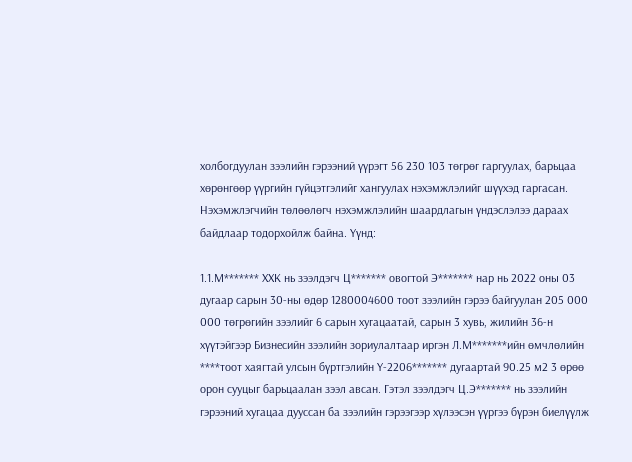холбогдуулан зээлийн гэрээний үүрэгт 56 230 103 төгрөг гаргуулах, барьцаа хөрөнгөөр үүргийн гүйцэтгэлийг хангуулах нэхэмжлэлийг шүүхэд гаргасан. Нэхэмжлэгчийн төлөөлөгч нэхэмжлэлийн шаардлагын үндэслэлээ дараах байдлаар тодорхойлж байна. Үүнд:

1.1.М******* ХХК нь зээлдэгч Ц******* овогтой Э******* нар нь 2022 оны 03 дугаар сарын 30-ны өдөр 1280004600 тоот зээлийн гэрээ байгуулан 205 000 000 төгрөгийн зээлийг 6 сарын хугацаатай, сарын 3 хувь, жилийн 36-н хүүтэйгээр Бизнесийн зээлийн зориулалтаар иргэн Л.М*******ийн өмчлөлийн ****тоот хаягтай улсын бүртгэлийн Ү-2206******* дугаартай 90.25 м2 3 өрөө орон сууцыг барьцаалан зээл авсан. Гэтэл зээлдэгч Ц.Э******* нь зээлийн гэрээний хугацаа дууссан ба зээлийн гэрээгээр хүлээсэн үүргээ бүрэн биелүүлж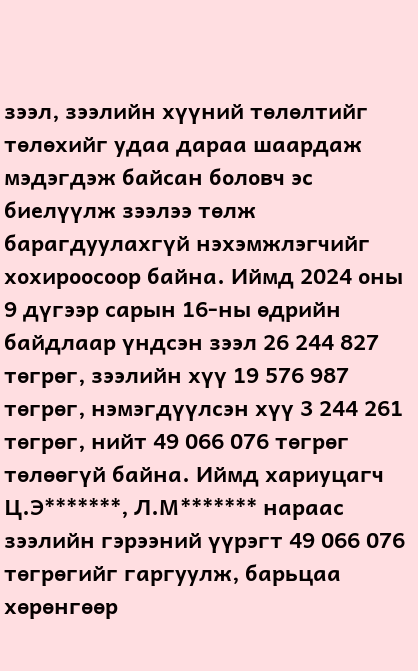зээл, зээлийн хүүний төлөлтийг төлөхийг удаа дараа шаардаж мэдэгдэж байсан боловч эс биелүүлж зээлээ төлж барагдуулахгүй нэхэмжлэгчийг хохироосоор байна. Иймд 2024 оны 9 дүгээр сарын 16-ны өдрийн байдлаар үндсэн зээл 26 244 827 төгрөг, зээлийн хүү 19 576 987 төгрөг, нэмэгдүүлсэн хүү 3 244 261 төгрөг, нийт 49 066 076 төгрөг төлөөгүй байна. Иймд хариуцагч Ц.Э*******, Л.М******* нараас зээлийн гэрээний үүрэгт 49 066 076 төгрөгийг гаргуулж, барьцаа хөрөнгөөр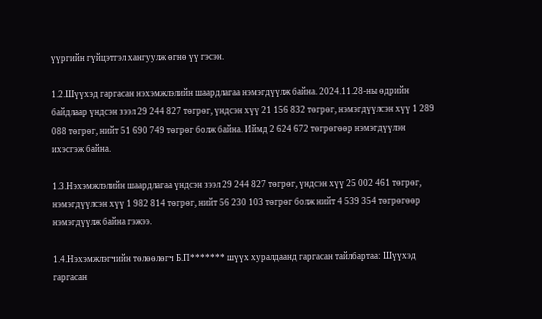үүргийн гүйцэтгэл хангуулж өгнө үү гэсэн.

1.2.Шүүхэд гаргасан нэхэмжлэлийн шаардлагаа нэмэгдүүлж байна. 2024.11.28-ны өдрийн байдлаар үндсэн зээл 29 244 827 төгрөг, үндсэн хүү 21 156 832 төгрөг, нэмэгдүүлсэн хүү 1 289 088 төгрөг, нийт 51 690 749 төгрөг болж байна. Иймд 2 624 672 төгрөгөөр нэмэгдүүлэн ихэсгэж байна.

1.3.Нэхэмжлэлийн шаардлагаа үндсэн зээл 29 244 827 төгрөг, үндсэн хүү 25 002 461 төгрөг, нэмэгдүүлсэн хүү 1 982 814 төгрөг, нийт 56 230 103 төгрөг болж нийт 4 539 354 төгрөгөөр нэмэгдүүлж байна гэжээ.

1.4.Нэхэмжлэгчийн төлөөлөгч Б.П******* шүүх хуралдаанд гаргасан тайлбартаа: Шүүхэд гаргасан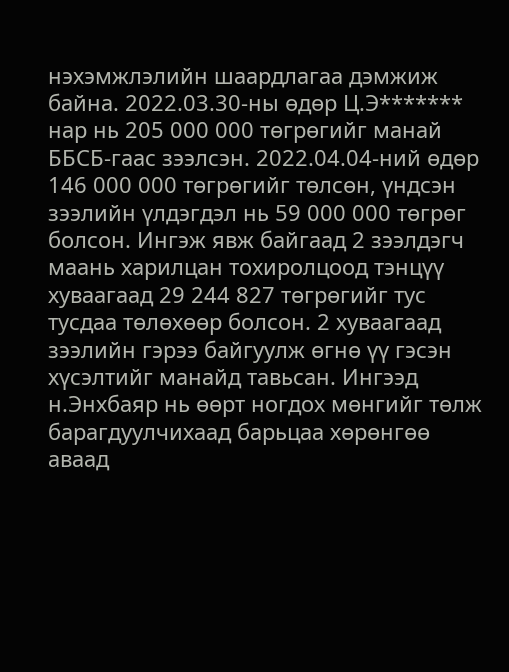нэхэмжлэлийн шаардлагаа дэмжиж байна. 2022.03.30-ны өдөр Ц.Э******* нар нь 205 000 000 төгрөгийг манай ББСБ-гаас зээлсэн. 2022.04.04-ний өдөр 146 000 000 төгрөгийг төлсөн, үндсэн зээлийн үлдэгдэл нь 59 000 000 төгрөг болсон. Ингэж явж байгаад 2 зээлдэгч маань харилцан тохиролцоод тэнцүү хуваагаад 29 244 827 төгрөгийг тус тусдаа төлөхөөр болсон. 2 хуваагаад зээлийн гэрээ байгуулж өгнө үү гэсэн хүсэлтийг манайд тавьсан. Ингээд н.Энхбаяр нь өөрт ногдох мөнгийг төлж барагдуулчихаад барьцаа хөрөнгөө аваад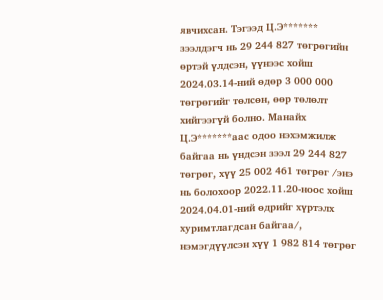явчихсан. Тэгээд Ц.Э******* зээлдэгч нь 29 244 827 төгрөгийн өртэй үлдсэн, үүнээс хойш 2024.03.14-ний өдөр 3 000 000 төгрөгийг төлсөн, өөр төлөлт хийгээгүй болно. Манайх Ц.Э*******аас одоо нэхэмжилж байгаа нь үндсэн зээл 29 244 827 төгрөг, хүү 25 002 461 төгрөг /энэ нь болохоор 2022.11.20-ноос хойш 2024.04.01-ний өдрийг хүртэлх хуримтлагдсан байгаа/, нэмэгдүүлсэн хүү 1 982 814 төгрөг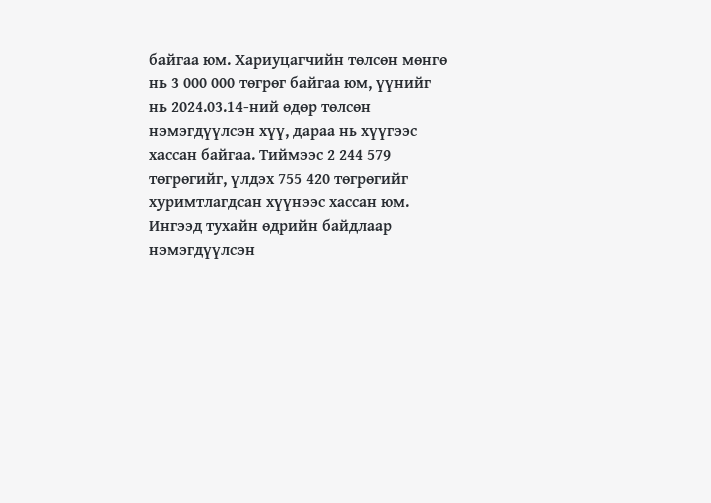байгаа юм. Хариуцагчийн төлсөн мөнгө нь 3 000 000 төгрөг байгаа юм, үүнийг нь 2024.03.14-ний өдөр төлсөн нэмэгдүүлсэн хүү, дараа нь хүүгээс хассан байгаа. Тиймээс 2 244 579 төгрөгийг, үлдэх 755 420 төгрөгийг хуримтлагдсан хүүнээс хассан юм. Ингээд тухайн өдрийн байдлаар нэмэгдүүлсэн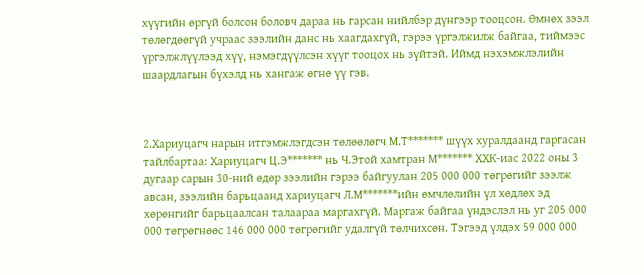хүүгийн өргүй болсон боловч дараа нь гарсан нийлбэр дүнгээр тооцсон. Өмнөх зээл төлөгдөөгүй учраас зээлийн данс нь хаагдахгүй, гэрээ үргэлжилж байгаа, тиймээс үргэлжлүүлээд хүү, нэмэгдүүлсэн хүүг тооцох нь зүйтэй. Иймд нэхэмжлэлийн шаардлагын бүхэлд нь хангаж өгнө үү гэв.



2.Хариуцагч нарын итгэмжлэгдсэн төлөөлөгч М.Т******* шүүх хуралдаанд гаргасан тайлбартаа: Хариуцагч Ц.Э******* нь Ч.Этой хамтран М******* ХХК-иас 2022 оны 3 дугаар сарын 30-ний өдөр зээлийн гэрээ байгуулан 205 000 000 төгрөгийг зээлж авсан, зээлийн барьцаанд хариуцагч Л.М*******ийн өмчлөлийн үл хөдлөх эд хөрөнгийг барьцаалсан талаараа маргахгүй. Маргаж байгаа үндэслэл нь уг 205 000 000 төгрөгнөөс 146 000 000 төгрөгийг удалгүй төлчихсөн. Тэгээд үлдэх 59 000 000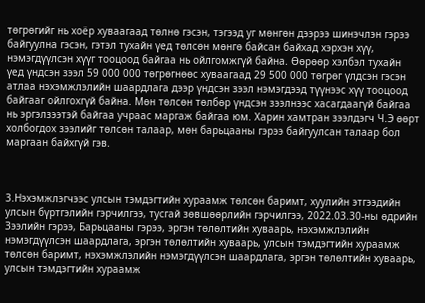төгрөгийг нь хоёр хуваагаад төлнө гэсэн, тэгээд уг мөнгөн дээрээ шинэчлэн гэрээ байгуулна гэсэн, гэтэл тухайн үед төлсөн мөнгө байсан байхад хэрхэн хүү, нэмэгдүүлсэн хүүг тооцоод байгаа нь ойлгомжгүй байна. Өөрөөр хэлбэл тухайн үед үндсэн зээл 59 000 000 төгрөгнөөс хуваагаад 29 500 000 төгрөг үлдсэн гэсэн атлаа нэхэмжлэлийн шаардлага дээр үндсэн зээл нэмэгдээд түүнээс хүү тооцоод байгааг ойлгохгүй байна. Мөн төлсөн төлбөр үндсэн зээлнээс хасагдаагүй байгаа нь эргэлзээтэй байгаа учраас маргаж байгаа юм. Харин хамтран зээлдэгч Ч.Э өөрт холбогдох зээлийг төлсөн талаар, мөн барьцааны гэрээ байгуулсан талаар бол маргаан байхгүй гэв.



3.Нэхэмжлэгчээс улсын тэмдэгтийн хураамж төлсөн баримт, хуулийн этгээдийн улсын бүртгэлийн гэрчилгээ, тусгай зөвшөөрлийн гэрчилгээ, 2022.03.30-ны өдрийн Зээлийн гэрээ, Барьцааны гэрээ, эргэн төлөлтийн хуваарь, нэхэмжлэлийн нэмэгдүүлсэн шаардлага, эргэн төлөлтийн хуваарь, улсын тэмдэгтийн хураамж төлсөн баримт, нэхэмжлэлийн нэмэгдүүлсэн шаардлага, эргэн төлөлтийн хуваарь, улсын тэмдэгтийн хураамж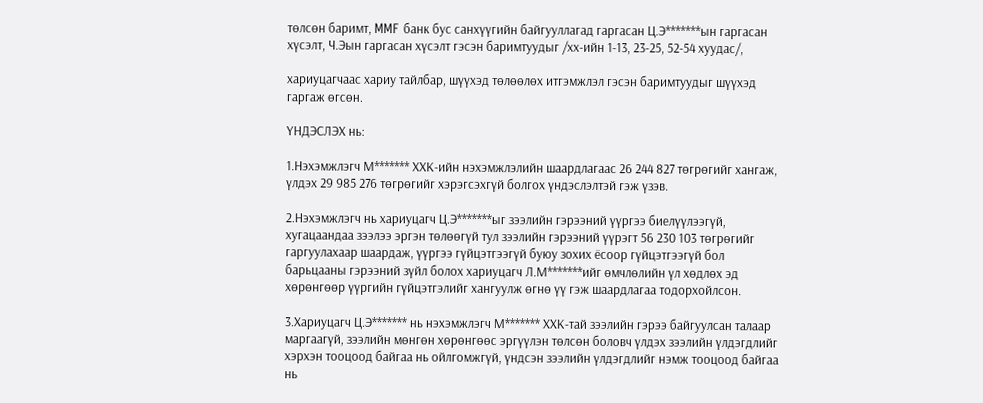төлсөн баримт, MMF банк бус санхүүгийн байгууллагад гаргасан Ц.Э*******ын гаргасан хүсэлт, Ч.Эын гаргасан хүсэлт гэсэн баримтуудыг /хх-ийн 1-13, 23-25, 52-54 хуудас/,

хариуцагчаас хариу тайлбар, шүүхэд төлөөлөх итгэмжлэл гэсэн баримтуудыг шүүхэд гаргаж өгсөн.

ҮНДЭСЛЭХ нь:

1.Нэхэмжлэгч М******* ХХК-ийн нэхэмжлэлийн шаардлагаас 26 244 827 төгрөгийг хангаж, үлдэх 29 985 276 төгрөгийг хэрэгсэхгүй болгох үндэслэлтэй гэж үзэв.

2.Нэхэмжлэгч нь хариуцагч Ц.Э*******ыг зээлийн гэрээний үүргээ биелүүлээгүй, хугацаандаа зээлээ эргэн төлөөгүй тул зээлийн гэрээний үүрэгт 56 230 103 төгрөгийг гаргуулахаар шаардаж, үүргээ гүйцэтгээгүй буюу зохих ёсоор гүйцэтгээгүй бол барьцааны гэрээний зүйл болох хариуцагч Л.М*******ийг өмчлөлийн үл хөдлөх эд хөрөнгөөр үүргийн гүйцэтгэлийг хангуулж өгнө үү гэж шаардлагаа тодорхойлсон.

3.Хариуцагч Ц.Э******* нь нэхэмжлэгч М******* ХХК-тай зээлийн гэрээ байгуулсан талаар маргаагүй, зээлийн мөнгөн хөрөнгөөс эргүүлэн төлсөн боловч үлдэх зээлийн үлдэгдлийг хэрхэн тооцоод байгаа нь ойлгомжгүй, үндсэн зээлийн үлдэгдлийг нэмж тооцоод байгаа нь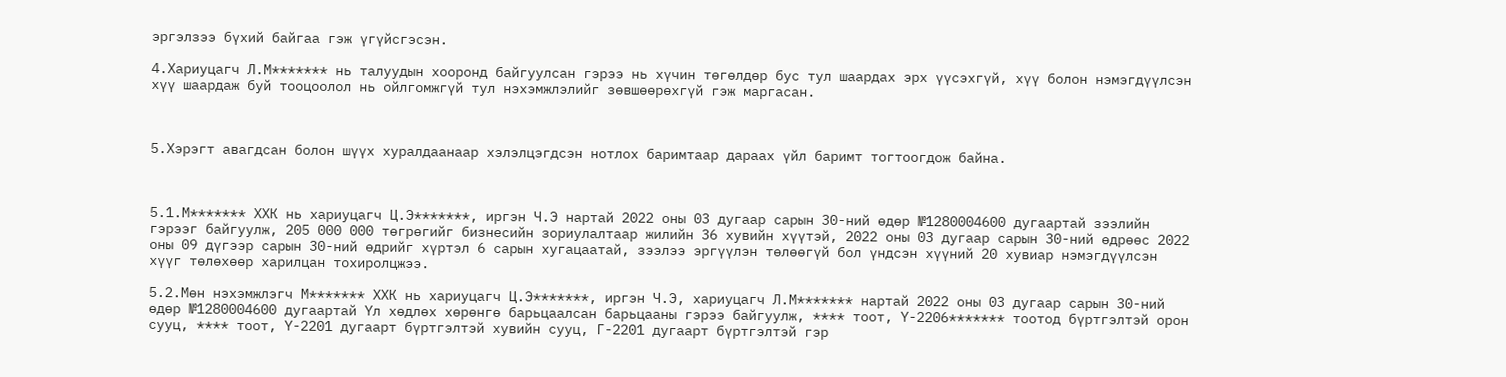эргэлзээ бүхий байгаа гэж үгүйсгэсэн.

4.Хариуцагч Л.М******* нь талуудын хооронд байгуулсан гэрээ нь хүчин төгөлдөр бус тул шаардах эрх үүсэхгүй, хүү болон нэмэгдүүлсэн хүү шаардаж буй тооцоолол нь ойлгомжгүй тул нэхэмжлэлийг зөвшөөрөхгүй гэж маргасан.



5.Хэрэгт авагдсан болон шүүх хуралдаанаар хэлэлцэгдсэн нотлох баримтаар дараах үйл баримт тогтоогдож байна.



5.1.М******* ХХК нь хариуцагч Ц.Э*******, иргэн Ч.Э нартай 2022 оны 03 дугаар сарын 30-ний өдөр №1280004600 дугаартай зээлийн гэрээг байгуулж, 205 000 000 төгрөгийг бизнесийн зориулалтаар жилийн 36 хувийн хүүтэй, 2022 оны 03 дугаар сарын 30-ний өдрөөс 2022 оны 09 дүгээр сарын 30-ний өдрийг хүртэл 6 сарын хугацаатай, зээлээ эргүүлэн төлөөгүй бол үндсэн хүүний 20 хувиар нэмэгдүүлсэн хүүг төлөхөөр харилцан тохиролцжээ.

5.2.Мөн нэхэмжлэгч М******* ХХК нь хариуцагч Ц.Э*******, иргэн Ч.Э, хариуцагч Л.М******* нартай 2022 оны 03 дугаар сарын 30-ний өдөр №1280004600 дугаартай Үл хөдлөх хөрөнгө барьцаалсан барьцааны гэрээ байгуулж, **** тоот, Ү-2206******* тоотод бүртгэлтэй орон сууц, **** тоот, Ү-2201 дугаарт бүртгэлтэй хувийн сууц, Г-2201 дугаарт бүртгэлтэй гэр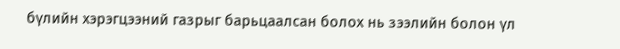бүлийн хэрэгцээний газрыг барьцаалсан болох нь зээлийн болон үл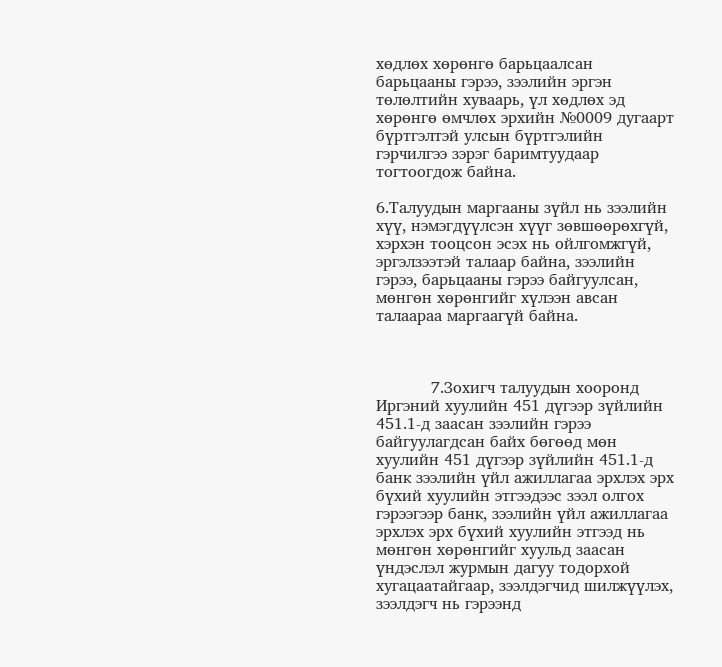хөдлөх хөрөнгө барьцаалсан барьцааны гэрээ, зээлийн эргэн төлөлтийн хуваарь, үл хөдлөх эд хөрөнгө өмчлөх эрхийн №0009 дугаарт бүртгэлтэй улсын бүртгэлийн гэрчилгээ зэрэг баримтуудаар тогтоогдож байна.

6.Талуудын маргааны зүйл нь зээлийн хүү, нэмэгдүүлсэн хүүг зөвшөөрөхгүй, хэрхэн тооцсон эсэх нь ойлгомжгүй, эргэлзээтэй талаар байна, зээлийн гэрээ, барьцааны гэрээ байгуулсан, мөнгөн хөрөнгийг хүлээн авсан талаараа маргаагүй байна.



           7.Зохигч талуудын хооронд Иргэний хуулийн 451 дүгээр зүйлийн 451.1-д заасан зээлийн гэрээ байгуулагдсан байх бөгөөд мөн хуулийн 451 дүгээр зүйлийн 451.1-д банк зээлийн үйл ажиллагаа эрхлэх эрх бүхий хуулийн этгээдээс зээл олгох гэрээгээр банк, зээлийн үйл ажиллагаа эрхлэх эрх бүхий хуулийн этгээд нь мөнгөн хөрөнгийг хуульд заасан үндэслэл журмын дагуу тодорхой хугацаатайгаар, зээлдэгчид шилжүүлэх, зээлдэгч нь гэрээнд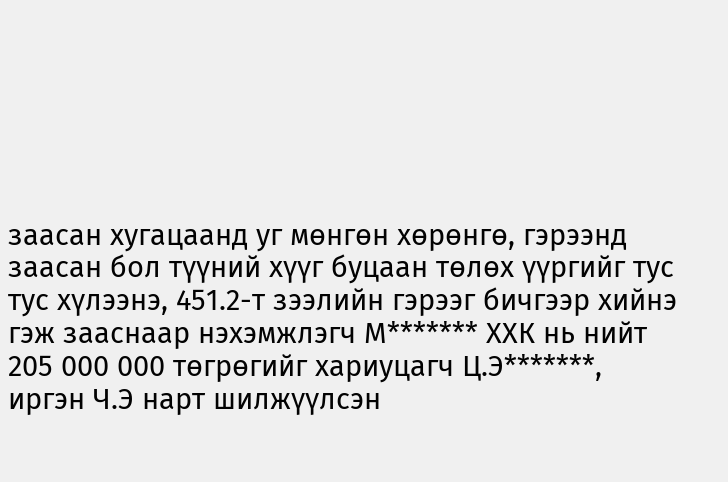заасан хугацаанд уг мөнгөн хөрөнгө, гэрээнд заасан бол түүний хүүг буцаан төлөх үүргийг тус тус хүлээнэ, 451.2-т зээлийн гэрээг бичгээр хийнэ гэж зааснаар нэхэмжлэгч М******* ХХК нь нийт 205 000 000 төгрөгийг хариуцагч Ц.Э*******, иргэн Ч.Э нарт шилжүүлсэн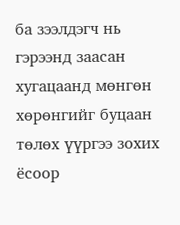ба зээлдэгч нь гэрээнд заасан хугацаанд мөнгөн хөрөнгийг буцаан төлөх үүргээ зохих ёсоор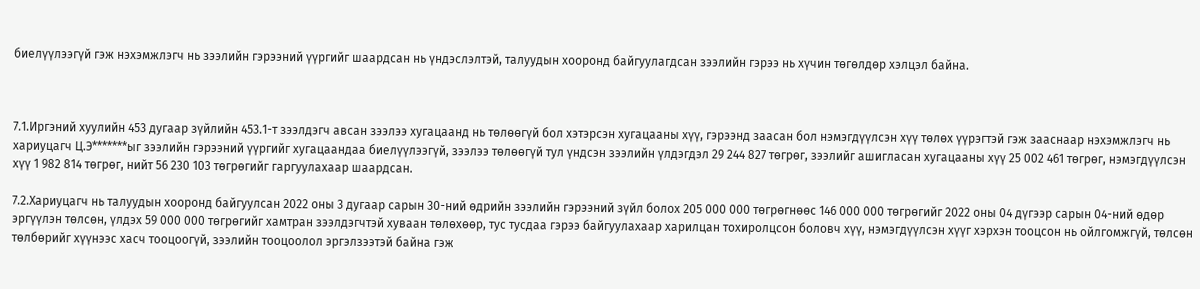биелүүлээгүй гэж нэхэмжлэгч нь зээлийн гэрээний үүргийг шаардсан нь үндэслэлтэй, талуудын хооронд байгуулагдсан зээлийн гэрээ нь хүчин төгөлдөр хэлцэл байна.



7.1.Иргэний хуулийн 453 дугаар зүйлийн 453.1-т зээлдэгч авсан зээлээ хугацаанд нь төлөөгүй бол хэтэрсэн хугацааны хүү, гэрээнд заасан бол нэмэгдүүлсэн хүү төлөх үүрэгтэй гэж зааснаар нэхэмжлэгч нь хариуцагч Ц.Э*******ыг зээлийн гэрээний үүргийг хугацаандаа биелүүлээгүй, зээлээ төлөөгүй тул үндсэн зээлийн үлдэгдэл 29 244 827 төгрөг, зээлийг ашигласан хугацааны хүү 25 002 461 төгрөг, нэмэгдүүлсэн хүү 1 982 814 төгрөг, нийт 56 230 103 төгрөгийг гаргуулахаар шаардсан.

7.2.Хариуцагч нь талуудын хооронд байгуулсан 2022 оны 3 дугаар сарын 30-ний өдрийн зээлийн гэрээний зүйл болох 205 000 000 төгрөгнөөс 146 000 000 төгрөгийг 2022 оны 04 дүгээр сарын 04-ний өдөр эргүүлэн төлсөн, үлдэх 59 000 000 төгрөгийг хамтран зээлдэгчтэй хуваан төлөхөөр, тус тусдаа гэрээ байгуулахаар харилцан тохиролцсон боловч хүү, нэмэгдүүлсэн хүүг хэрхэн тооцсон нь ойлгомжгүй, төлсөн төлбөрийг хүүнээс хасч тооцоогүй, зээлийн тооцоолол эргэлзээтэй байна гэж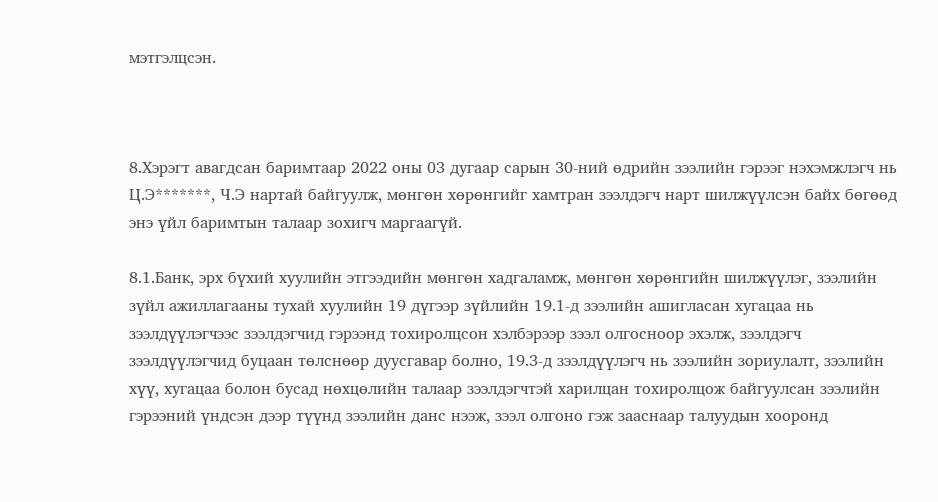мэтгэлцсэн.



8.Хэрэгт авагдсан баримтаар 2022 оны 03 дугаар сарын 30-ний өдрийн зээлийн гэрээг нэхэмжлэгч нь Ц.Э*******, Ч.Э нартай байгуулж, мөнгөн хөрөнгийг хамтран зээлдэгч нарт шилжүүлсэн байх бөгөөд энэ үйл баримтын талаар зохигч маргаагүй.

8.1.Банк, эрх бүхий хуулийн этгээдийн мөнгөн хадгаламж, мөнгөн хөрөнгийн шилжүүлэг, зээлийн зүйл ажиллагааны тухай хуулийн 19 дүгээр зүйлийн 19.1-д зээлийн ашигласан хугацаа нь зээлдүүлэгчээс зээлдэгчид гэрээнд тохиролцсон хэлбэрээр зээл олгосноор эхэлж, зээлдэгч зээлдүүлэгчид буцаан төлснөөр дуусгавар болно, 19.3-д зээлдүүлэгч нь зээлийн зориулалт, зээлийн хүү, хугацаа болон бусад нөхцөлийн талаар зээлдэгчтэй харилцан тохиролцож байгуулсан зээлийн гэрээний үндсэн дээр түүнд зээлийн данс нээж, зээл олгоно гэж зааснаар талуудын хооронд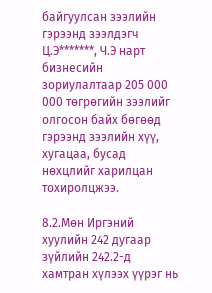байгуулсан зээлийн гэрээнд зээлдэгч Ц.Э*******, Ч.Э нарт бизнесийн зориулалтаар 205 000 000 төгрөгийн зээлийг олгосон байх бөгөөд гэрээнд зээлийн хүү, хугацаа, бусад нөхцлийг харилцан тохиролцжээ.

8.2.Мөн Иргэний хуулийн 242 дугаар зүйлийн 242.2-д хамтран хүлээх үүрэг нь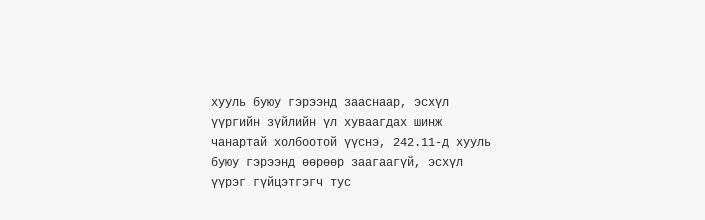хууль буюу гэрээнд зааснаар, эсхүл үүргийн зүйлийн үл хуваагдах шинж чанартай холбоотой үүснэ, 242.11-д хууль буюу гэрээнд өөрөөр заагаагүй, эсхүл үүрэг гүйцэтгэгч тус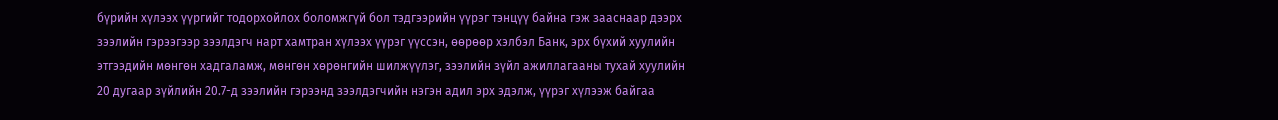бүрийн хүлээх үүргийг тодорхойлох боломжгүй бол тэдгээрийн үүрэг тэнцүү байна гэж зааснаар дээрх зээлийн гэрээгээр зээлдэгч нарт хамтран хүлээх үүрэг үүссэн, өөрөөр хэлбэл Банк, эрх бүхий хуулийн этгээдийн мөнгөн хадгаламж, мөнгөн хөрөнгийн шилжүүлэг, зээлийн зүйл ажиллагааны тухай хуулийн 20 дугаар зүйлийн 20.7-д зээлийн гэрээнд зээлдэгчийн нэгэн адил эрх эдэлж, үүрэг хүлээж байгаа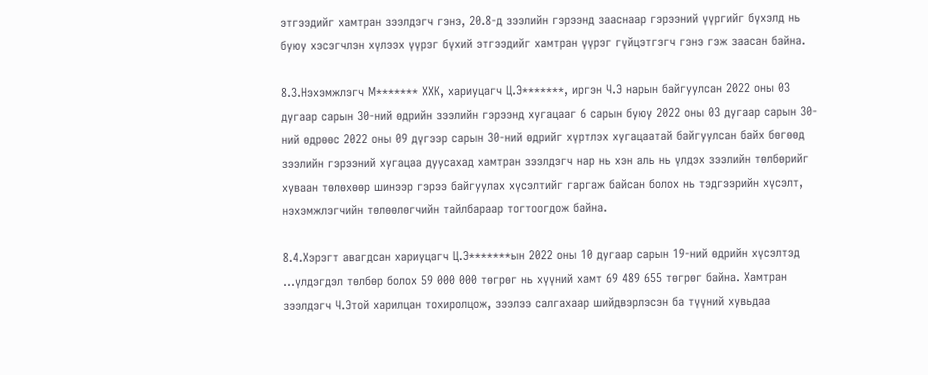этгээдийг хамтран зээлдэгч гэнэ, 20.8-д зээлийн гэрээнд зааснаар гэрээний үүргийг бүхэлд нь буюу хэсэгчлэн хүлээх үүрэг бүхий этгээдийг хамтран үүрэг гүйцэтгэгч гэнэ гэж заасан байна.

8.3.Нэхэмжлэгч М******* ХХК, хариуцагч Ц.Э*******, иргэн Ч.Э нарын байгуулсан 2022 оны 03 дугаар сарын 30-ний өдрийн зээлийн гэрээнд хугацааг 6 сарын буюу 2022 оны 03 дугаар сарын 30-ний өдрөөс 2022 оны 09 дүгээр сарын 30-ний өдрийг хүртлэх хугацаатай байгуулсан байх бөгөөд зээлийн гэрээний хугацаа дуусахад хамтран зээлдэгч нар нь хэн аль нь үлдэх зээлийн төлбөрийг хуваан төлөхөөр шинээр гэрээ байгуулах хүсэлтийг гаргаж байсан болох нь тэдгээрийн хүсэлт, нэхэмжлэгчийн төлөөлөгчийн тайлбараар тогтоогдож байна.

8.4.Хэрэгт авагдсан хариуцагч Ц.Э*******ын 2022 оны 10 дугаар сарын 19-ний өдрийн хүсэлтэд ...үлдэгдэл төлбөр болох 59 000 000 төгрөг нь хүүний хамт 69 489 655 төгрөг байна. Хамтран зээлдэгч Ч.Этой харилцан тохиролцож, зээлээ салгахаар шийдвэрлэсэн ба түүний хувьдаа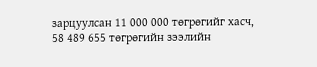зарцуулсан 11 000 000 төгрөгийг хасч, 58 489 655 төгрөгийн зээлийн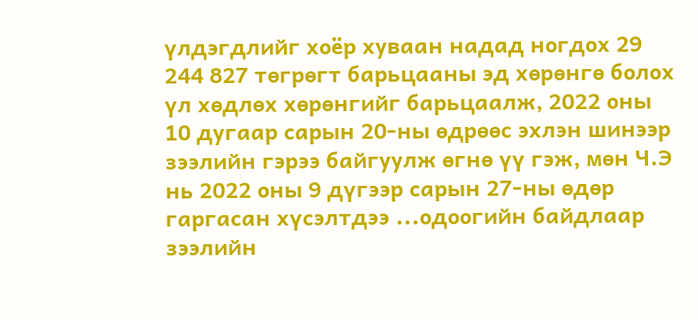үлдэгдлийг хоёр хуваан надад ногдох 29 244 827 төгрөгт барьцааны эд хөрөнгө болох үл хөдлөх хөрөнгийг барьцаалж, 2022 оны 10 дугаар сарын 20-ны өдрөөс эхлэн шинээр зээлийн гэрээ байгуулж өгнө үү гэж, мөн Ч.Э нь 2022 оны 9 дүгээр сарын 27-ны өдөр гаргасан хүсэлтдээ ...одоогийн байдлаар зээлийн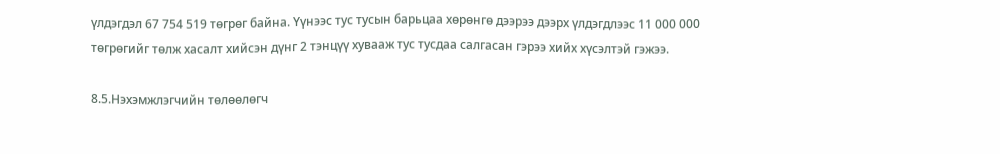үлдэгдэл 67 754 519 төгрөг байна. Үүнээс тус тусын барьцаа хөрөнгө дээрээ дээрх үлдэгдлээс 11 000 000 төгрөгийг төлж хасалт хийсэн дүнг 2 тэнцүү хувааж тус тусдаа салгасан гэрээ хийх хүсэлтэй гэжээ.

8.5.Нэхэмжлэгчийн төлөөлөгч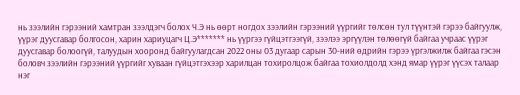нь зээлийн гэрээний хамтран зээлдэгч болох Ч.Э нь өөрт ногдох зээлийн гэрээний үүргийг төлсөн тул түүнтэй гэрээ байгуулж, үүрэг дуусгавар болгосон, харин хариуцагч Ц.Э******* нь үүргээ гүйцэтгээгүй, зээлээ эргүүлэн төлөөгүй байгаа учраас үүрэг дуусгавар болоогүй, талуудын хооронд байгуулагдсан 2022 оны 03 дугаар сарын 30-ний өдрийн гэрээ үргэлжилж байгаа гэсэн боловч зээлийн гэрээний үүргийг хуваан гүйцэтгэхээр харилцан тохиролцож байгаа тохиолдолд хэнд ямар үүрэг үүсэх талаар нэг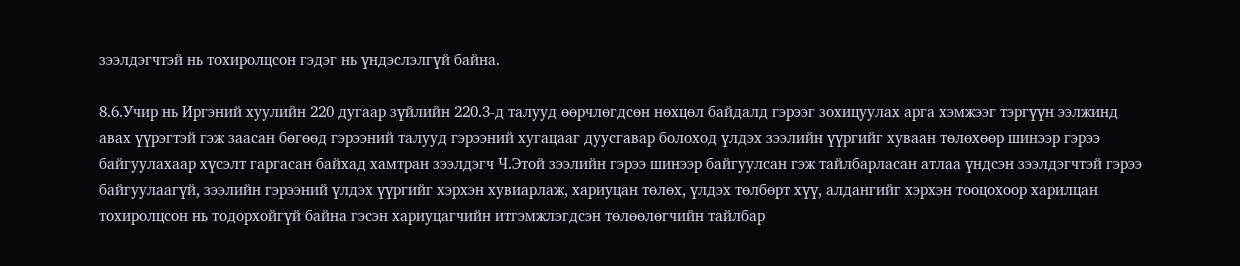зээлдэгчтэй нь тохиролцсон гэдэг нь үндэслэлгүй байна.

8.6.Учир нь Иргэний хуулийн 220 дугаар зүйлийн 220.3-д талууд өөрчлөгдсөн нөхцөл байдалд гэрээг зохицуулах арга хэмжээг тэргүүн ээлжинд авах үүрэгтэй гэж заасан бөгөөд гэрээний талууд гэрээний хугацааг дуусгавар болоход үлдэх зээлийн үүргийг хуваан төлөхөөр шинээр гэрээ байгуулахаар хүсэлт гаргасан байхад хамтран зээлдэгч Ч.Этой зээлийн гэрээ шинээр байгуулсан гэж тайлбарласан атлаа үндсэн зээлдэгчтэй гэрээ байгуулаагүй, зээлийн гэрээний үлдэх үүргийг хэрхэн хувиарлаж, хариуцан төлөх, үлдэх төлбөрт хүү, алдангийг хэрхэн тооцохоор харилцан тохиролцсон нь тодорхойгүй байна гэсэн хариуцагчийн итгэмжлэгдсэн төлөөлөгчийн тайлбар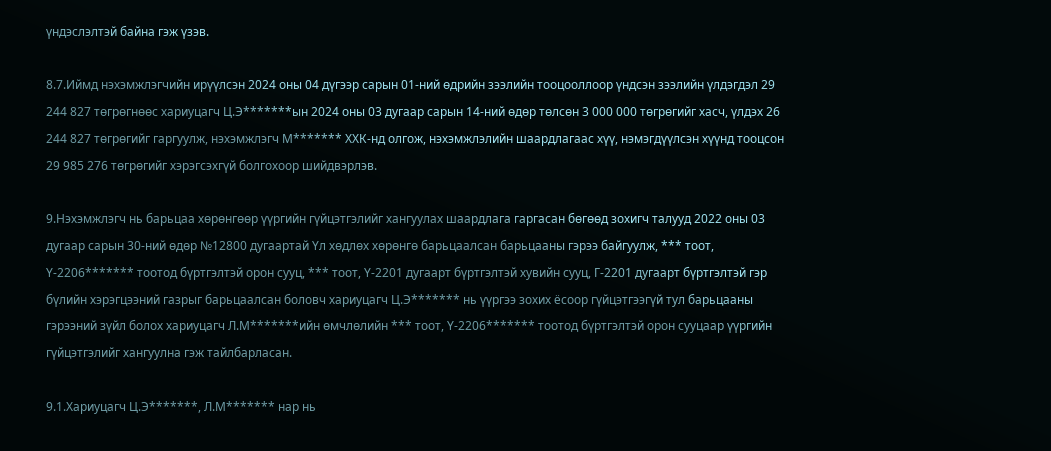үндэслэлтэй байна гэж үзэв.

8.7.Иймд нэхэмжлэгчийн ирүүлсэн 2024 оны 04 дүгээр сарын 01-ний өдрийн зээлийн тооцооллоор үндсэн зээлийн үлдэгдэл 29 244 827 төгрөгнөөс хариуцагч Ц.Э*******ын 2024 оны 03 дугаар сарын 14-ний өдөр төлсөн 3 000 000 төгрөгийг хасч, үлдэх 26 244 827 төгрөгийг гаргуулж, нэхэмжлэгч М******* ХХК-нд олгож, нэхэмжлэлийн шаардлагаас хүү, нэмэгдүүлсэн хүүнд тооцсон 29 985 276 төгрөгийг хэрэгсэхгүй болгохоор шийдвэрлэв.

9.Нэхэмжлэгч нь барьцаа хөрөнгөөр үүргийн гүйцэтгэлийг хангуулах шаардлага гаргасан бөгөөд зохигч талууд 2022 оны 03 дугаар сарын 30-ний өдөр №12800 дугаартай Үл хөдлөх хөрөнгө барьцаалсан барьцааны гэрээ байгуулж, *** тоот, Ү-2206******* тоотод бүртгэлтэй орон сууц, *** тоот, Ү-2201 дугаарт бүртгэлтэй хувийн сууц, Г-2201 дугаарт бүртгэлтэй гэр бүлийн хэрэгцээний газрыг барьцаалсан боловч хариуцагч Ц.Э******* нь үүргээ зохих ёсоор гүйцэтгээгүй тул барьцааны гэрээний зүйл болох хариуцагч Л.М*******ийн өмчлөлийн *** тоот, Ү-2206******* тоотод бүртгэлтэй орон сууцаар үүргийн гүйцэтгэлийг хангуулна гэж тайлбарласан.

9.1.Хариуцагч Ц.Э*******, Л.М******* нар нь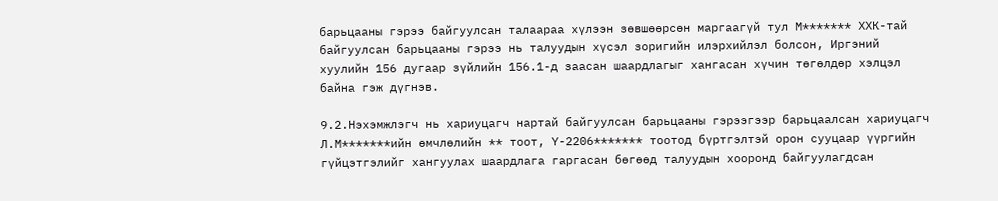барьцааны гэрээ байгуулсан талаараа хүлээн зөвшөөрсөн маргаагүй тул М******* ХХК-тай байгуулсан барьцааны гэрээ нь талуудын хүсэл зоригийн илэрхийлэл болсон, Иргэний хуулийн 156 дугаар зүйлийн 156.1-д заасан шаардлагыг хангасан хүчин төгөлдөр хэлцэл байна гэж дүгнэв.

9.2.Нэхэмжлэгч нь хариуцагч нартай байгуулсан барьцааны гэрээгээр барьцаалсан хариуцагч Л.М*******ийн өмчлөлийн ** тоот, Ү-2206******* тоотод бүртгэлтэй орон сууцаар үүргийн гүйцэтгэлийг хангуулах шаардлага гаргасан бөгөөд талуудын хооронд байгуулагдсан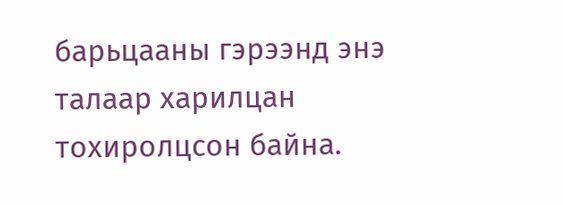барьцааны гэрээнд энэ талаар харилцан тохиролцсон байна.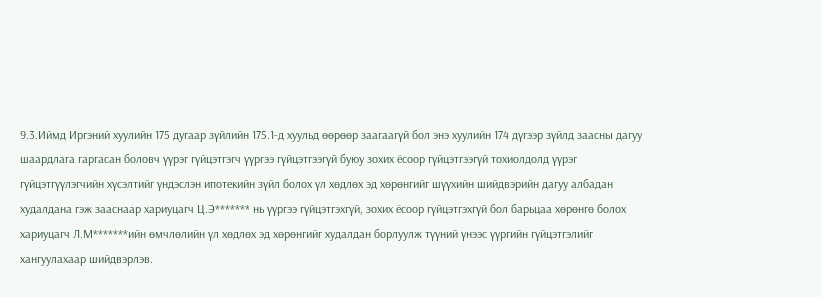9.3.Иймд Иргэний хуулийн 175 дугаар зүйлийн 175.1-д хуульд өөрөөр заагаагүй бол энэ хуулийн 174 дүгээр зүйлд заасны дагуу шаардлага гаргасан боловч үүрэг гүйцэтгэгч үүргээ гүйцэтгээгүй буюу зохих ёсоор гүйцэтгээгүй тохиолдолд үүрэг гүйцэтгүүлэгчийн хүсэлтийг үндэслэн ипотекийн зүйл болох үл хөдлөх эд хөрөнгийг шүүхийн шийдвэрийн дагуу албадан худалдана гэж зааснаар хариуцагч Ц.Э******* нь үүргээ гүйцэтгэхгүй, зохих ёсоор гүйцэтгэхгүй бол барьцаа хөрөнгө болох хариуцагч Л.М*******ийн өмчлөлийн үл хөдлөх эд хөрөнгийг худалдан борлуулж түүний үнээс үүргийн гүйцэтгэлийг хангуулахаар шийдвэрлэв.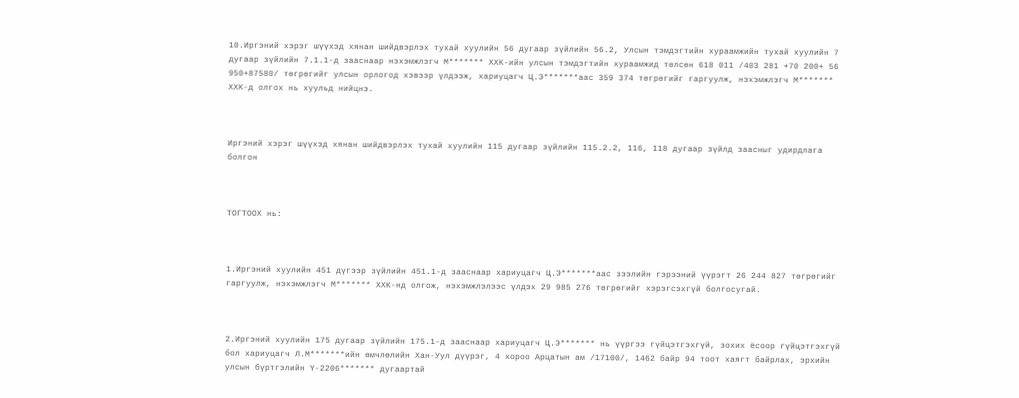10.Иргэний хэрэг шүүхэд хянан шийдвэрлэх тухай хуулийн 56 дугаар зүйлийн 56.2, Улсын тэмдэгтийн хураамжийн тухай хуулийн 7 дугаар зүйлийн 7.1.1-д зааснаар нэхэмжлэгч М******* ХХК-ийн улсын тэмдэгтийн хураамжид төлсөн 618 011 /403 281 +70 200+ 56 950+87580/ төгрөгийг улсын орлогод хэвээр үлдээж, хариуцагч Ц.Э*******аас 359 374 төгрөгийг гаргуулж, нэхэмжлэгч М******* ХХК-д олгох нь хуульд нийцнэ.



Иргэний хэрэг шүүхэд хянан шийдвэрлэх тухай хуулийн 115 дугаар зүйлийн 115.2.2, 116, 118 дугаар зүйлд заасныг удирдлага болгон



ТОГТООХ нь:



1.Иргэний хуулийн 451 дүгээр зүйлийн 451.1-д зааснаар хариуцагч Ц.Э*******аас зээлийн гэрээний үүрэгт 26 244 827 төгрөгийг гаргуулж, нэхэмжлэгч М******* ХХК-нд олгож, нэхэмжлэлээс үлдэх 29 985 276 төгрөгийг хэрэгсэхгүй болгосугай.



2.Иргэний хуулийн 175 дугаар зүйлийн 175.1-д зааснаар хариуцагч Ц.Э******* нь үүргээ гүйцэтгэхгүй, зохих ёсоор гүйцэтгэхгүй бол хариуцагч Л.М*******ийн өмчлөлийн Хан-Уул дүүрэг, 4 хороо Арцатын ам /17100/, 1462 байр 94 тоот хаягт байрлах, эрхийн улсын бүртгэлийн Ү-2206******* дугаартай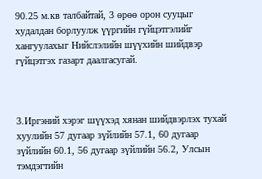90.25 м.кв талбайтай, 3 өрөө орон сууцыг худалдан борлуулж үүргийн гүйцэтгэлийг хангуулахыг Нийслэлийн шүүхийн шийдвэр гүйцэтгэх газарт даалгасугай.



3.Иргэний хэрэг шүүхэд хянан шийдвэрлэх тухай хуулийн 57 дугаар зүйлийн 57.1, 60 дугаар зүйлийн 60.1, 56 дугаар зүйлийн 56.2, Улсын тэмдэгтийн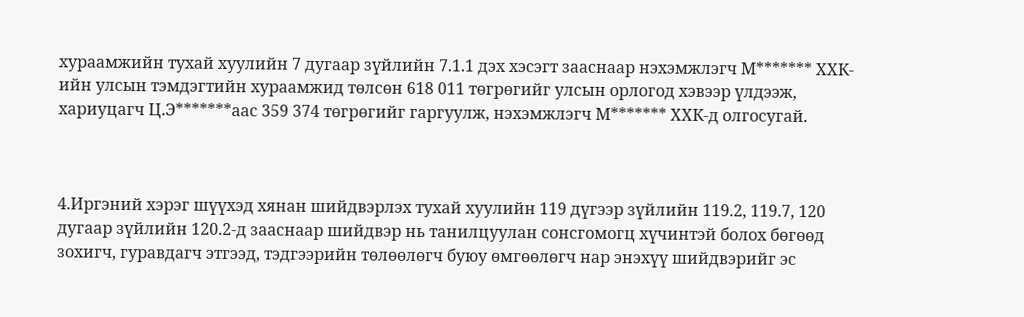хураамжийн тухай хуулийн 7 дугаар зүйлийн 7.1.1 дэх хэсэгт зааснаар нэхэмжлэгч М******* ХХК-ийн улсын тэмдэгтийн хураамжид төлсөн 618 011 төгрөгийг улсын орлогод хэвээр үлдээж, хариуцагч Ц.Э*******аас 359 374 төгрөгийг гаргуулж, нэхэмжлэгч М******* ХХК-д олгосугай.



4.Иргэний хэрэг шүүхэд хянан шийдвэрлэх тухай хуулийн 119 дүгээр зүйлийн 119.2, 119.7, 120 дугаар зүйлийн 120.2-д зааснаар шийдвэр нь танилцуулан сонсгомогц хүчинтэй болох бөгөөд зохигч, гуравдагч этгээд, тэдгээрийн төлөөлөгч буюу өмгөөлөгч нар энэхүү шийдвэрийг эс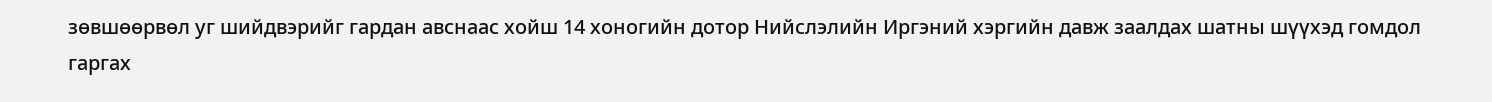зөвшөөрвөл уг шийдвэрийг гардан авснаас хойш 14 хоногийн дотор Нийслэлийн Иргэний хэргийн давж заалдах шатны шүүхэд гомдол гаргах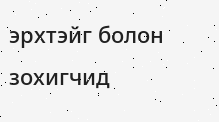эрхтэйг болон зохигчид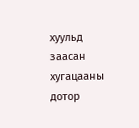хуульд заасан хугацааны дотор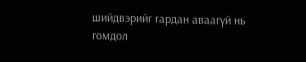шийдвэрийг гардан аваагүй нь гомдол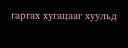гаргах хугацааг хуульд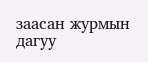заасан журмын дагуу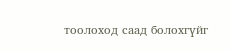тоолоход саад болохгүйг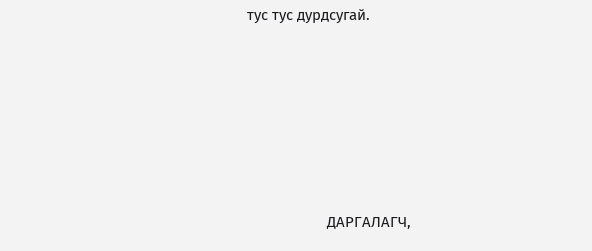тус тус дурдсугай.







                    ДАРГАЛАГЧ,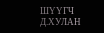ШҮҮГЧ                             Д.ХУЛАН